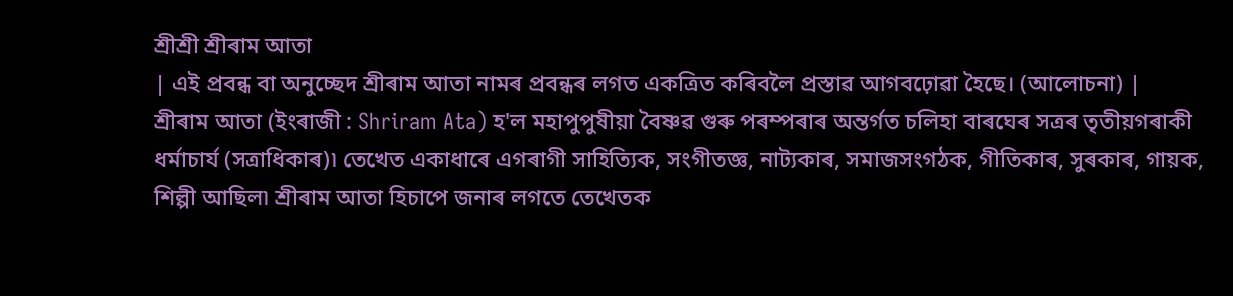শ্ৰীশ্ৰী শ্ৰীৰাম আতা
| এই প্ৰবন্ধ বা অনুচ্ছেদ শ্ৰীৰাম আতা নামৰ প্ৰবন্ধৰ লগত একত্ৰিত কৰিবলৈ প্ৰস্তাৱ আগবঢ়োৱা হৈছে। (আলোচনা) |
শ্ৰীৰাম আতা (ইংৰাজী : Shriram Ata) হ'ল মহাপুপুষীয়া বৈষ্ণৱ গুৰু পৰম্পৰাৰ অন্তৰ্গত চলিহা বাৰঘেৰ সত্ৰৰ তৃতীয়গৰাকী ধৰ্মাচাৰ্য (সত্ৰাধিকাৰ)৷ তেখেত একাধাৰে এগৰাগী সাহিত্যিক, সংগীতজ্ঞ, নাট্যকাৰ, সমাজসংগঠক, গীতিকাৰ, সুৰকাৰ, গায়ক, শিল্পী আছিল৷ শ্ৰীৰাম আতা হিচাপে জনাৰ লগতে তেখেতক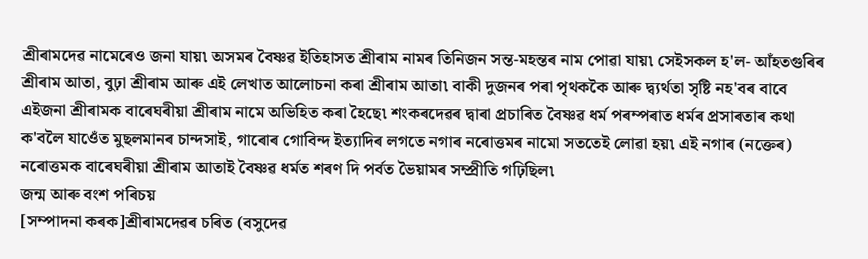শ্ৰীৰামদেৱ নামেৰেও জনা যায়৷ অসমৰ বৈষ্ণৱ ইতিহাসত শ্ৰীৰাম নামৰ তিনিজন সন্ত-মহন্তৰ নাম পোৱা যায়৷ সেইসকল হ'ল- আঁহতগুৰিৰ শ্ৰীৰাম আতা, বুঢ়া শ্ৰীৰাম আৰু এই লেখাত আলোচনা কৰা শ্ৰীৰাম আতা৷ বাকী দুজনৰ পৰা পৃথককৈ আৰু দ্ব্যৰ্থতা সৃষ্টি নহ'বৰ বাবে এইজনা শ্ৰীৰামক বাৰেঘৰীয়া শ্ৰীৰাম নামে অভিহিত কৰা হৈছে৷ শংকৰদেৱৰ দ্বাৰা প্ৰচাৰিত বৈষ্ণৱ ধৰ্ম পৰম্পৰাত ধৰ্মৰ প্ৰসাৰতাৰ কথা ক'বলৈ যাওেঁত মুছলমানৰ চান্দসাই, গাৰোৰ গোবিন্দ ইত্যাদিৰ লগতে নগাৰ নৰোত্তমৰ নামো সততেই লোৱা হয়৷ এই নগাৰ (নক্তেৰ) নৰোত্তমক বাৰেঘৰীয়া শ্ৰীৰাম আতাই বৈষ্ণৱ ধৰ্মত শৰণ দি পৰ্বত ভৈয়ামৰ সম্প্ৰীতি গঢ়িছিল৷
জন্ম আৰু বংশ পৰিচয়
[সম্পাদনা কৰক]শ্ৰীৰামদেৱৰ চৰিত (বসুদেৱ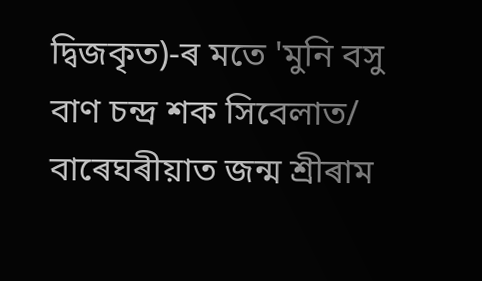দ্বিজকৃত)-ৰ মতে 'মুনি বসু বাণ চন্দ্ৰ শক সিবেলাত/ বাৰেঘৰীয়াত জন্ম শ্ৰীৰাম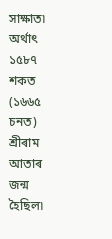সাক্ষাত৷ অৰ্থাৎ ১৫৮৭ শকত (১৬৬৫ চনত) শ্ৰীৰাম আতাৰ জন্ম হৈছিল৷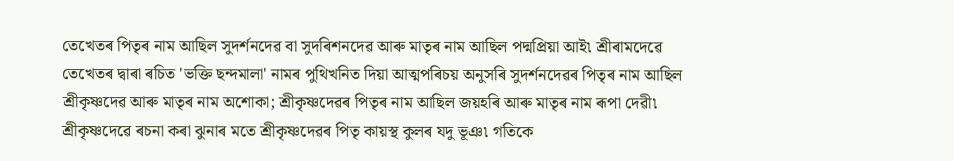তেখেতৰ পিতৃৰ নাম আছিল সুদৰ্শনদেৱ বা সুদৰিশনদেৱ আৰু মাতৃৰ নাম আছিল পদ্মপ্ৰিয়া আই৷ শ্ৰীৰামদেৱে তেখেতৰ দ্বাৰা ৰচিত 'ভক্তি ছন্দমালা' নামৰ পুথিখনিত দিয়া আত্মপৰিচয় অনুসৰি সুদৰ্শনদেৱৰ পিতৃৰ নাম আছিল শ্ৰীকৃষ্ণদেৱ আৰু মাতৃৰ নাম অশোকা; শ্ৰীকৃষ্ণদেৱৰ পিতৃৰ নাম আছিল জয়হৰি আৰু মাতৃৰ নাম ৰূপা দেৱী৷ শ্ৰীকৃষ্ণদেৱে ৰচনা কৰা ঝুনাৰ মতে শ্ৰীকৃষ্ণদেৱৰ পিতৃ কায়স্থ কুলৰ যদু ভূঞ৷ গতিকে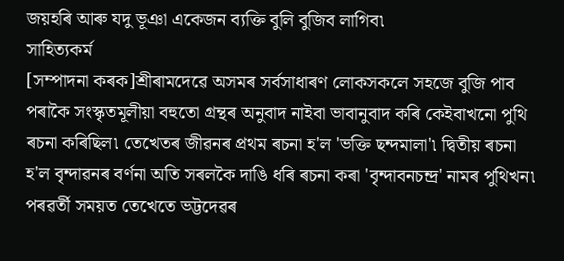জয়হৰি আৰু যদু ভূঞা একেজন ব্যক্তি বুলি বুজিব লাগিব৷
সাহিত্যকৰ্ম
[সম্পাদনা কৰক]শ্ৰীৰামদেৱে অসমৰ সৰ্বসাধাৰণ লোকসকলে সহজে বুজি পাব পৰাকৈ সংস্কৃতমূলীয়া বহুতো গ্ৰন্থৰ অনুবাদ নাইবা ভাবানুবাদ কৰি কেইবাখনো পুথি ৰচনা কৰিছিল৷ তেখেতৰ জীৱনৰ প্ৰথম ৰচনা হ'ল 'ভক্তি ছন্দমালা'৷ দ্বিতীয় ৰচনা হ'ল বৃন্দাৱনৰ বৰ্ণনা অতি সৰলকৈ দাঙি ধৰি ৰচনা কৰা 'বৃন্দাবনচন্দ্ৰ' নামৰ পুথিখন৷ পৰৱৰ্তী সময়ত তেখেতে ভট্টদেৱৰ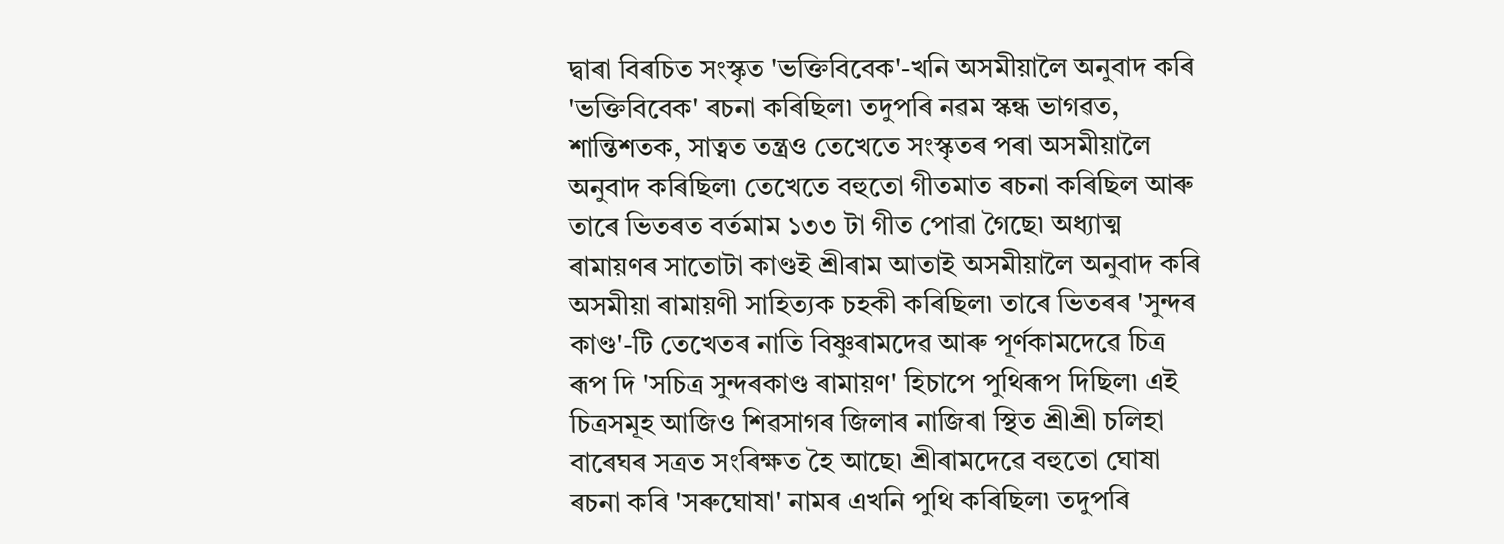দ্বাৰা বিৰচিত সংস্কৃত 'ভক্তিবিবেক'-খনি অসমীয়ালৈ অনুবাদ কৰি 'ভক্তিবিবেক' ৰচনা কৰিছিল৷ তদুপৰি নৱম স্কন্ধ ভাগৱত, শান্তিশতক, সাত্বত তন্ত্ৰও তেখেতে সংস্কৃতৰ পৰা অসমীয়ালৈ অনুবাদ কৰিছিল৷ তেখেতে বহুতো গীতমাত ৰচনা কৰিছিল আৰু তাৰে ভিতৰত বৰ্তমাম ১৩৩ টা গীত পোৱা গৈছে৷ অধ্যাত্ম ৰামায়ণৰ সাতোটা কাণ্ডই শ্ৰীৰাম আতাই অসমীয়ালৈ অনুবাদ কৰি অসমীয়া ৰামায়ণী সাহিত্যক চহকী কৰিছিল৷ তাৰে ভিতৰৰ 'সুন্দৰ কাণ্ড'-টি তেখেতৰ নাতি বিষ্ণুৰামদেৱ আৰু পূৰ্ণকামদেৱে চিত্ৰ ৰূপ দি 'সচিত্ৰ সুন্দৰকাণ্ড ৰামায়ণ' হিচাপে পুথিৰূপ দিছিল৷ এই চিত্ৰসমূহ আজিও শিৱসাগৰ জিলাৰ নাজিৰা স্থিত শ্ৰীশ্ৰী চলিহা বাৰেঘৰ সত্ৰত সংৰিক্ষত হৈ আছে৷ শ্ৰীৰামদেৱে বহুতো ঘোষা ৰচনা কৰি 'সৰুঘোষা' নামৰ এখনি পুথি কৰিছিল৷ তদুপৰি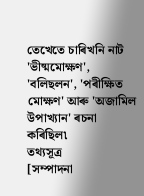তেখেতে চাৰিখনি নাট 'ভীষ্মমোক্ষণ', 'বলিছলন', 'পৰীক্ষিত মোক্ষণ' আৰু 'অজামিল উপাখ্যান' ৰচনা কৰিছিল৷
তথ্যসূত্ৰ
[সম্পাদনা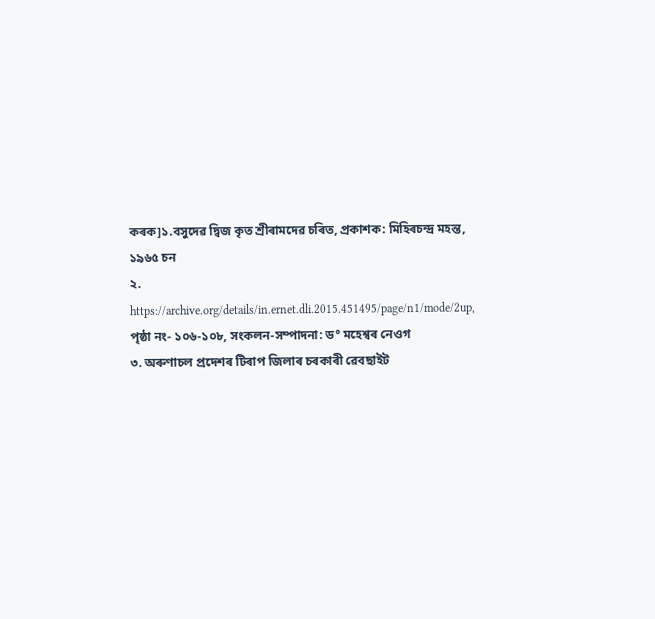কৰক]১.বসুদেৱ দ্বিজ কৃত শ্রীৰামদেৱ চৰিত, প্ৰকাশক: মিহিৰচন্দ্ৰ মহন্ত, ১৯৬৫ চন
২. https://archive.org/details/in.ernet.dli.2015.451495/page/n1/mode/2up, পৃষ্ঠা নং- ১০৬-১০৮, সংকলন-সম্পাদনা: ড° মহেশ্বৰ নেওগ
৩. অৰুণাচল প্ৰদেশৰ টিৰাপ জিলাৰ চৰকাৰী ৱেবছাইট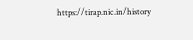https://tirap.nic.in/history